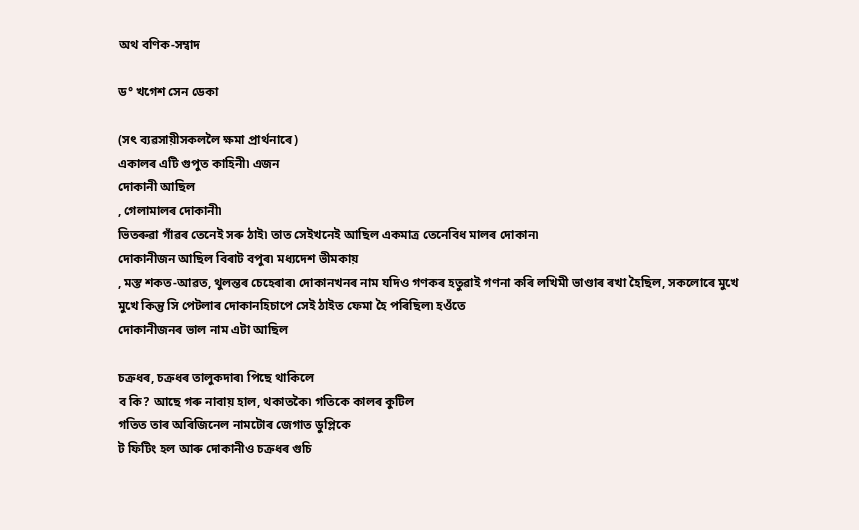অথ বণিক-সম্বাদ

ড° খগেশ সেন ডেকা

(সৎ ব্যৱসায়ীসকললৈ ক্ষমা প্ৰাৰ্থনাৰে)
একালৰ এটি গুপুত কাহিনী৷ এজন
দোকানী আছিল
, গেলামালৰ দোকানী৷
ভিতৰুৱা গাঁৱৰ তেনেই সৰু ঠাই৷ তাত সেইখনেই আছিল একমাত্ৰ তেনেবিধ মালৰ দোকান৷
দোকানীজন আছিল বিৰাট বপুৰ৷ মধ্যদেশ ভীমকায়
, মস্ত শকত-আৱত, থুলন্তৰ চেহেৰাৰ৷ দোকানখনৰ নাম যদিও গণকৰ হতুৱাই গণনা কৰি লখিমী ভাণ্ডাৰ ৰখা হৈছিল, সকলোৰে মুখে মুখে কিন্তু সি পেটলাৰ দোকানহিচাপে সেই ঠাইত ফেমা হৈ পৰিছিল৷ হওঁতে
দোকানীজনৰ ভাল নাম এটা আছিল

চক্ৰধৰ, চক্ৰধৰ তালুকদাৰ৷ পিছে থাকিলে
ব কি? আছে গৰু নাবায় হাল, থকাতকৈ৷ গতিকে কালৰ কুটিল
গতিত তাৰ অৰিজিনেল নামটোৰ জেগাত ডুপ্লিকে
ট ফিটিং হল আৰু দোকানীও চক্ৰধৰ গুচি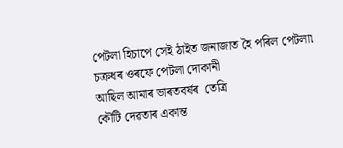পেটলা হিচাপে সেই ঠাইত জনাজাত হৈ পৰিল পেটলা৷
চক্ৰধৰ ওৰফে পেটলা দোকানী
আছিল আমাৰ ভাৰতবৰ্ষৰ  তেত্ৰি
কৌটি দেৱতাৰ একান্ত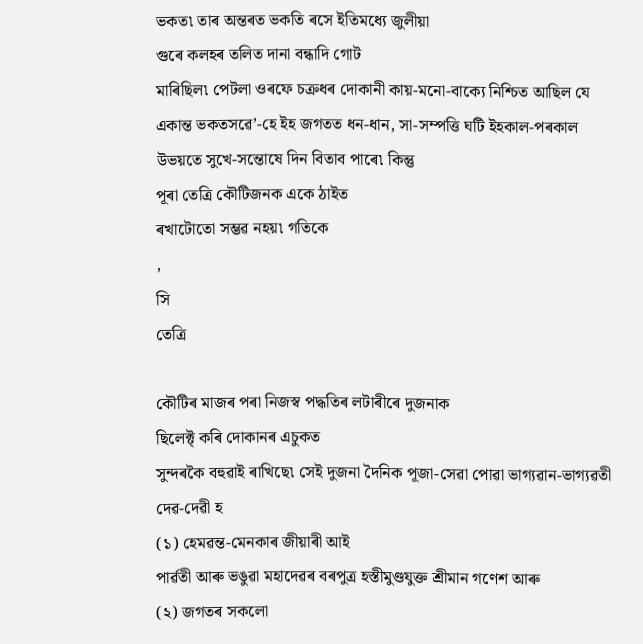ভকত৷ তাৰ অন্তৰত ভকতি ৰসে ইতিমধ্যে জুলীয়া
গুৰে‍ কলহৰ তলিত দানা বন্ধাদি গোট
মাৰিছিল৷ পেটলা ওৰফে চক্ৰধৰ দোকানী কায়-মনো-বাক্যে নিশ্চিত আছিল যে
একান্ত ভকতসৱে’-হে ইহ জগতত ধন-ধান, সা-সম্পত্তি ঘটি ইহকাল-পৰকাল
উভয়তে সুখে-সন্তোষে দিন বিতাব পাৰে৷ কিন্তু
পূৰা তেত্ৰি কৌটিজনক একে ঠাইত
ৰখাটোতো সম্ভৱ নহয়৷ গতিকে
,
সি
তেত্ৰি

কৌটিৰ মাজৰ পৰা নিজস্ব পদ্ধতিৰ লটাৰীৰে দুজনাক
ছিলেক্ট্ কৰি দোকানৰ এচুকত
সুন্দৰকৈ বহুৱাই ৰাখিছে৷ সেই দুজনা দৈনিক পূজা-সেৱা পোৱা ভাগ্যৱান-ভাগ্যৱতী
দেৱ-দেৱী হ
(১) হেমৱন্ত-মেনকাৰ জীয়াৰী আই
পাৰ্ৱতী আৰু ভঙুৱা মহাদেৱৰ বৰপুত্ৰ হস্তীমুণ্ডযুক্ত শ্ৰীমান গণেশ আৰু
(২) জগতৰ সকলো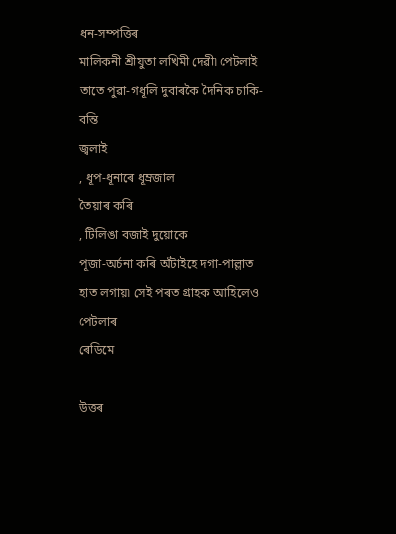ধন-সম্পত্তিৰ
মালিকনী শ্ৰীযুতা লখিমী দেৱী৷ পেটলাই তাতে পুৱা-গধূলি দুবাৰকৈ দৈনিক চাকি-বন্তি
জ্বলাই
, ধূপ-ধূনাৰে ধূম্ৰজাল
তৈয়াৰ কৰি
, টিলিঙা বজাই দুয়োকে
পূজা-অৰ্চনা কৰি অঁটাইহে দগা-পাল্লাত হাত লগায়৷ সেই পৰত গ্ৰাহক আহিলেও পেটলাৰ
ৰেডিমে

উত্তৰ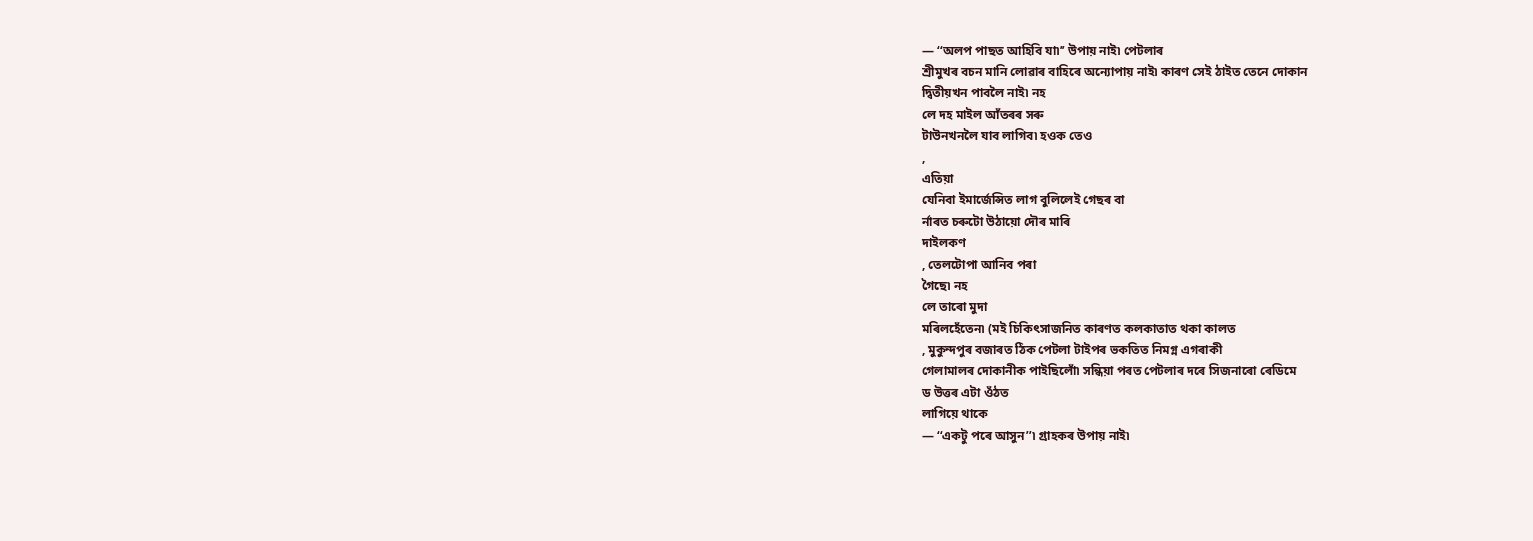— ‘‘অলপ পাছত আহিবি যা৷’’ উপায় নাই৷ পেটলাৰ
শ্ৰীমুখৰ বচন মানি লোৱাৰ বাহিৰে অন্যোপায় নাই৷ কাৰণ সেই ঠাইত তেনে দোকান
দ্বিতীয়খন পাবলৈ নাই৷ নহ
লে দহ মাইল আঁতৰৰ সৰু
টাউনখনলৈ যাব লাগিব৷ হওক তেও
,
এতিয়া
যেনিবা ইমাৰ্জেন্সিত লাগ বুলিলেই গেছৰ বা
ৰ্নাৰত চৰুটো উঠায়ো দৌৰ মাৰি
দাইলকণ
, তেলটোপা আনিব পৰা
গৈছে৷ নহ
লে তাৰো মুদা
মৰিলহেঁতেন৷ (মই চিকিৎসাজনিত কাৰণত কলকাতাত থকা কালত
, মুকুন্দপুৰ বজাৰত ঠিক পেটলা টাইপৰ ভকতিত নিমগ্ন এগৰাকী
গেলামালৰ দোকানীক পাইছিলোঁ৷ সন্ধিয়া পৰত পেটলাৰ দৰে সিজনাৰো ৰেডিমে
ড উত্তৰ এটা ওঁঠত
লাগিয়ে থাকে
— ‘‘একটু পৰে আসুন’’৷ গ্ৰাহকৰ উপায় নাই৷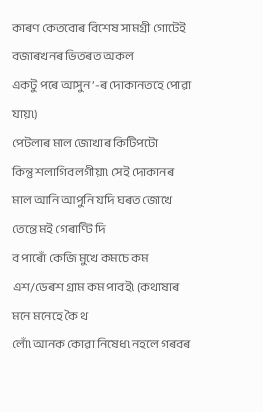কাৰণ কেতবোৰ বিশেষ সামগ্ৰী গোটেই বজাৰখনৰ ভিতৰত অকল
একটু পৰে আসুন’-ৰ দোকানতহে পোৱা যায়৷)
পেটলাৰ মাল জোখাৰ কিটিপটো
কিন্তু শলাগিবলগীয়া৷ সেই দোকানৰ মাল আনি আপুনি যদি ঘৰত জোখে তেন্তে মই গেৰাণ্টি দি
ব পাৰোঁ কেজি মুখে কমচে কম
এশ/ডেৰশ গ্ৰাম কম পাবই৷ (কথাষাৰ মনে মনেহে কৈ থ
লোঁ৷ আনক কোৱা নিষেধ৷ নহলে গৰবৰ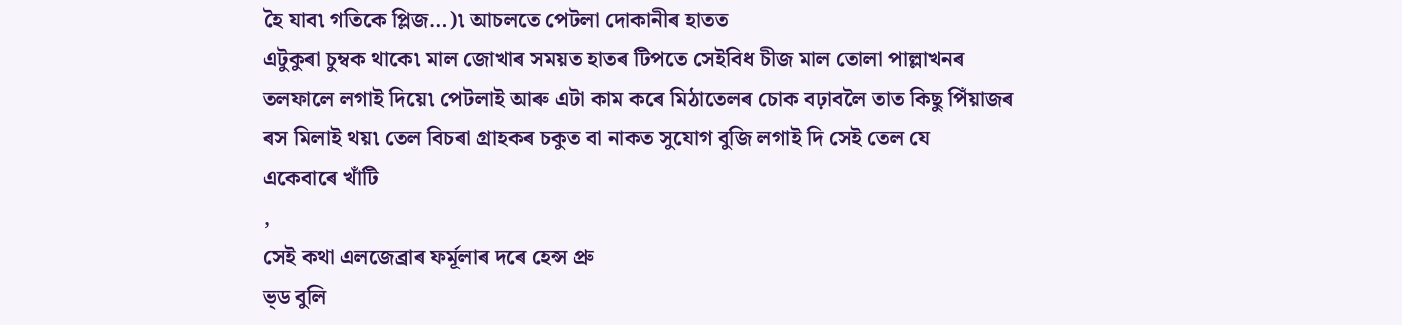হৈ যাব৷ গতিকে প্লিজ…)৷ আচলতে পেটলা দোকানীৰ হাতত
এটুকুৰা চুম্বক থাকে৷ মাল জোখাৰ সময়ত হাতৰ টিপতে সেইবিধ চীজ মাল তোলা পাল্লাখনৰ
তলফালে লগাই দিয়ে৷ পেটলাই আৰু এটা কাম কৰে মিঠাতেলৰ চোক বঢ়াবলৈ তাত কিছু পিঁয়াজৰ
ৰস মিলাই থয়৷ তেল বিচৰা গ্ৰাহকৰ চকুত বা নাকত সুযোগ বুজি লগাই দি সেই তেল যে
একেবাৰে খাঁটি
,
সেই কথা এলজেব্ৰাৰ ফৰ্মূলাৰ দৰে হেন্স প্ৰু
ভ্‌ড বুলি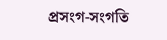প্ৰসংগ-সংগতি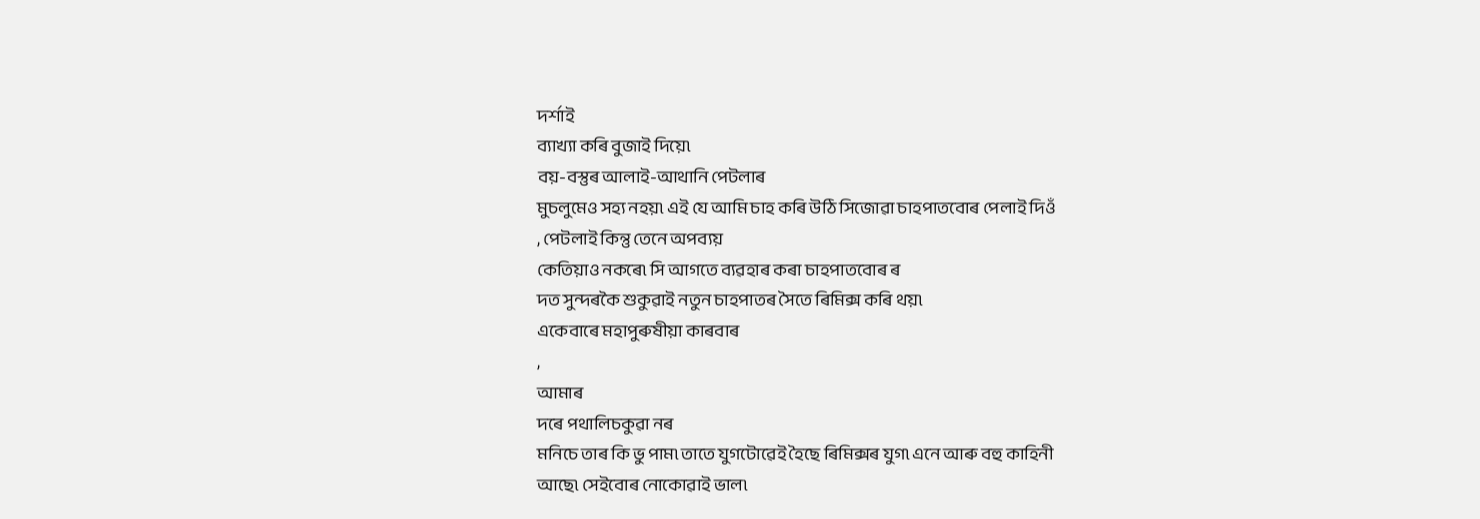দৰ্শাই
ব্যাখ্যা কৰি বুজাই দিয়ে৷
বয়-বস্তুৰ আলাই-আথানি পেটলাৰ
মুচলুমেও সহ্য নহয়৷ এই যে আমি চাহ কৰি উঠি সিজোৱা চাহপাতবোৰ পেলাই দিওঁ
, পেটলাই কিন্তু তেনে অপব্যয়
কেতিয়াও নকৰে৷ সি আগতে ব্যৱহাৰ কৰা চাহপাতবোৰ ৰ
দত সুন্দৰকৈ শুকুৱাই নতুন চাহপাতৰ সৈতে ৰিমিক্স কৰি থয়৷
একেবাৰে মহাপুৰুষীয়া কাৰবাৰ
,
আমাৰ
দৰে পথালিচকুৱা নৰ
মনিচে তাৰ কি ভু পাম৷ তাতে যুগটোৱেই হৈছে ৰিমিক্সৰ যুগ৷ এনে আৰু বহু কাহিনী
আছে৷ সেইবোৰ নোকোৱাই ভাল৷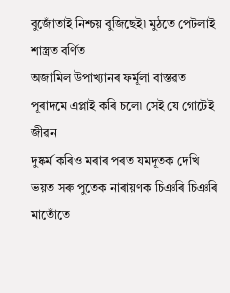বুজোঁতাই নিশ্চয় বুজিছেই৷ মুঠতে পেটলাই শাস্ত্ৰত বৰ্ণিত
অজামিল উপাখ্যানৰ ফৰ্মূলা বাস্তৱত পূৰাদমে এপ্লাই কৰি চলে৷ সেই যে গোটেই জীৱন
দুষ্কৰ্ম কৰিও মৰাৰ পৰত যমদূতক দেখি ভয়ত সৰু পুতেক নাৰায়ণক চিঞৰি চিঞৰি মাতোঁতে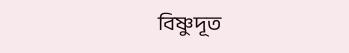বিষ্ণুদূত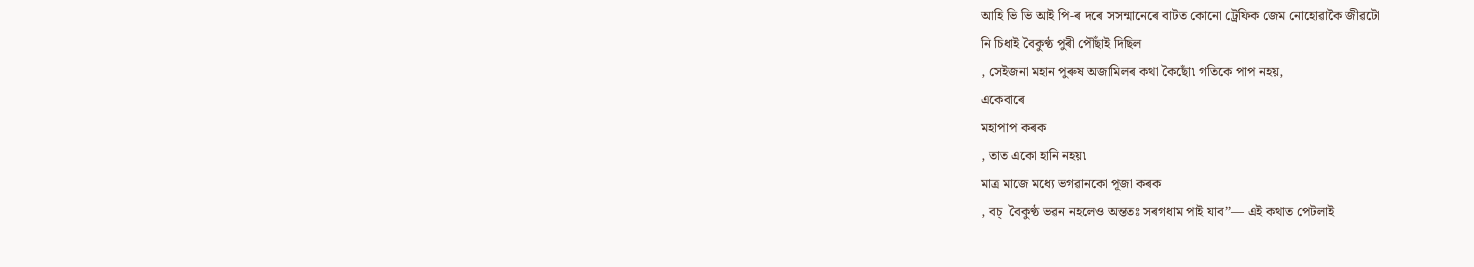আহি ভি ভি আই পি-ৰ দৰে সসন্মানেৰে বাটত কোনো ট্ৰেফিক জেম নোহোৱাকৈ জীৱটো
নি চিধাই বৈকুণ্ঠ পুৰী পৌঁছাই দিছিল
, সেইজনা মহান পুৰুষ অজামিলৰ কথা কৈছোঁ৷ গতিকে পাপ নহয়,
একেবাৰে
মহাপাপ কৰক
, তাত একো হানি নহয়৷
মাত্ৰ মাজে মধ্যে ভগৱানকো পূজা কৰক
, বচ্  বৈকুণ্ঠ ভৱন নহলেও অন্ততঃ সৰগধাম পাই যাব’’— এই কথাত পেটলাই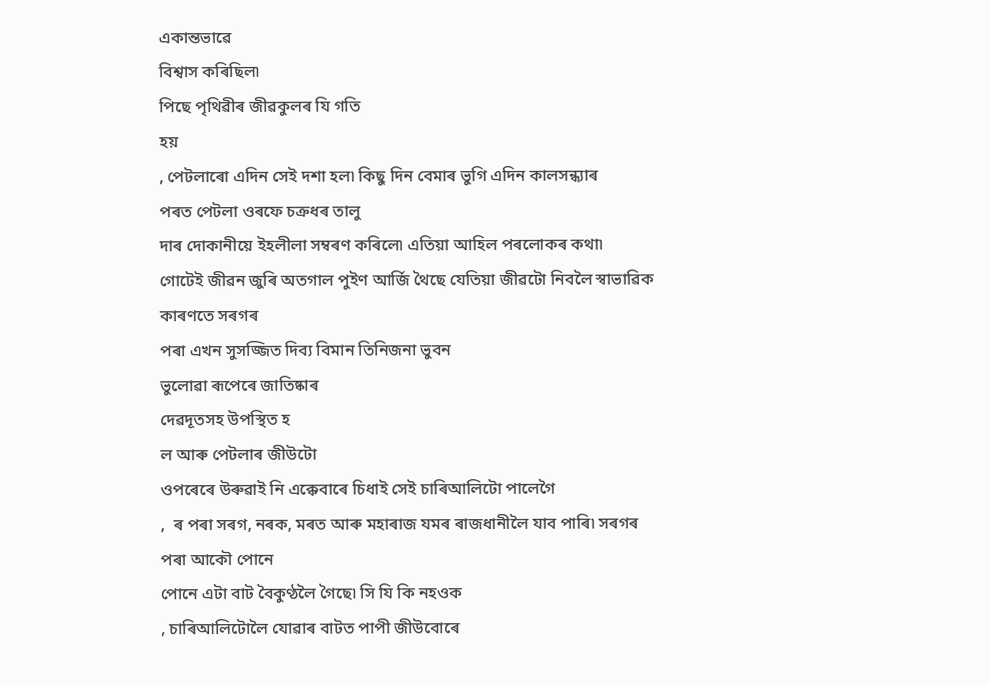একান্তভাৱে
বিশ্বাস কৰিছিল৷
পিছে পৃথিৱীৰ জীৱকুলৰ যি গতি
হয়
, পেটলাৰো এদিন সেই দশা হল৷ কিছু দিন বেমাৰ ভুগি এদিন কালসন্ধ্যাৰ
পৰত পেটলা ওৰফে চক্ৰধৰ তালু
দাৰ দোকানীয়ে ইহলীলা সম্বৰণ কৰিলে৷ এতিয়া আহিল পৰলোকৰ কথা৷
গোটেই জীৱন জুৰি অতগাল পুইণ আৰ্জি থৈছে যেতিয়া জীৱটো নিবলৈ স্বাভাৱিক কাৰণতে সৰগৰ
পৰা এখন সুসজ্জিত দিব্য বিমান তিনিজনা ভুবন
ভুলোৱা ৰূপেৰে জাতিষ্কাৰ
দেৱদূতসহ উপস্থিত হ
ল আৰু পেটলাৰ জীউটো
ওপৰেৰে উৰুৱাই নি এক্কেবাৰে চিধাই সেই চাৰিআলিটো পালেগৈ
,  ৰ পৰা সৰগ, নৰক, মৰত আৰু মহাৰাজ যমৰ ৰাজধানীলৈ যাব পাৰি৷ সৰগৰ পৰা আকৌ পোনে
পোনে এটা বাট বৈকুণ্ঠলৈ গৈছে৷ সি যি কি নহওক
, চাৰিআলিটোলৈ যোৱাৰ বাটত পাপী জীউবোৰে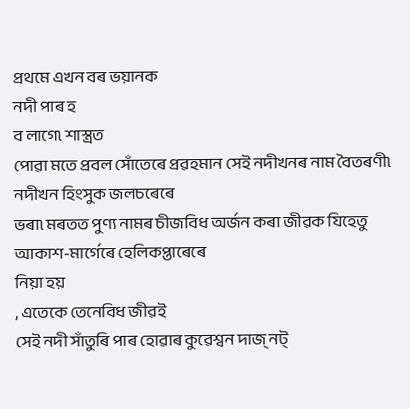প্ৰথমে এখন বৰ ভয়ানক
নদী পাৰ হ
ব লাগে৷ শাস্ত্ৰত
পোৱা মতে প্ৰবল সোঁতেৰে প্ৰৱহমান সেই নদীখনৰ নাম বৈতৰণী৷ নদীখন হিংসুক জলচৰেৰে
ভৰা৷ মৰতত পুণ্য নামৰ চীজবিধ অৰ্জন কৰা জীৱক যিহেতু আকাশ-মাৰ্গেৰে হেলিকপ্তাৰেৰে
নিয়া হয়
, এতেকে তেনেবিধ জীৱই
সেই নদী সাঁতুৰি পাৰ হোৱাৰ কুৱেশ্বন দাজ্ নট্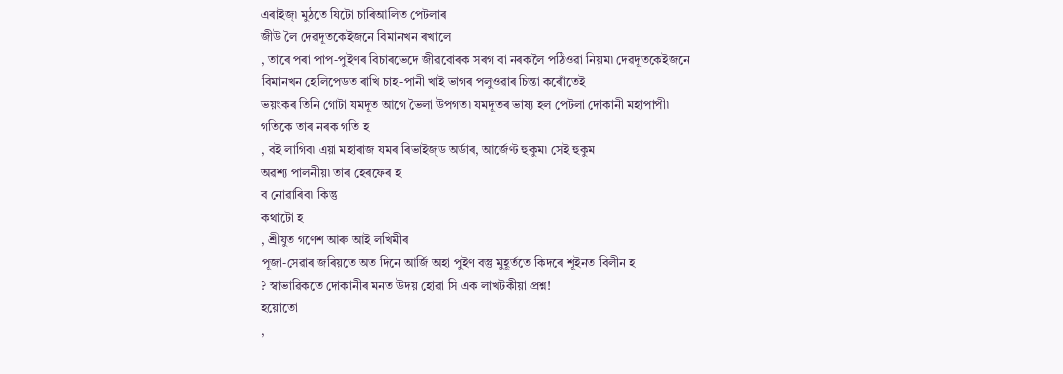এৰাইজ্৷ মুঠতে যিটো চাৰিআলিত পেটলাৰ
জীউ লৈ দেৱদূতকেইজনে বিমানখন ৰখালে
, তাৰে পৰা পাপ-পুইণৰ বিচাৰভেদে জীৱবোৰক সৰগ বা নৰকলৈ পঠিওৱা নিয়ম৷ দেৱদূতকেইজনে
বিমানখন হেলিপেডত ৰাখি চাহ-পানী খাই ভাগৰ পলুওৱাৰ চিন্তা কৰোঁতেই
ভয়ংকৰ তিনি গোটা যমদূত আগে ভৈলা উপগত৷ যমদূতৰ ভাষ্য হল পেটলা দোকানী মহাপাপী৷
গতিকে তাৰ নৰক গতি হ
, বই লাগিব৷ এয়া মহাৰাজ যমৰ ৰিভাইজ্‌ড অৰ্ডাৰ, আৰ্জেণ্ট হুকুম৷ সেই হুকুম
অৱশ্য পালনীয়৷ তাৰ হেৰফেৰ হ
ব নোৱাৰিব৷ কিন্তু
কথাটো হ
, শ্ৰীযুত গণেশ আৰু আই লখিমীৰ
পূজা-সেৱাৰ জৰিয়তে অত দিনে আৰ্জি অহা পুইণ বস্তু মুহূৰ্ততে কিদৰে শূইনত বিলীন হ
? স্বাভাৱিকতে দোকানীৰ মনত উদয় হোৱা সি এক লাখটকীয়া প্ৰশ্ন!
হয়োতো
,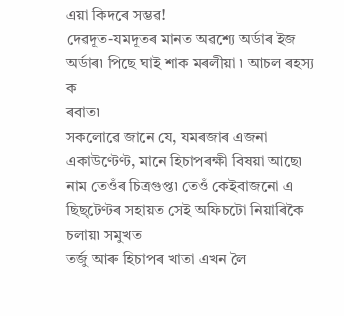এয়া কিদৰে সম্ভৱ!
দেৱদূত-যমদূতৰ মানত অৱশ্যে অৰ্ডাৰ ইজ অৰ্ডাৰ৷ পিছে ঘাই শাক মৰলীয়া ৷ আচল ৰহস্য ক
ৰবাত৷
সকলোৱে জানে যে, যমৰজাৰ এজনা একাউণ্টেণ্ট, মানে হিচাপৰক্ষী বিষয়া আছে৷
নাম তেওঁৰ চিত্ৰগুপ্ত৷ তেওঁ কেইবাজনো এ
ছি‍ছ্‌টেণ্টৰ সহায়ত সেই অফিচটো নিয়াৰিকৈ চলায়৷ সমুখত
তৰ্জু আৰু হিচাপৰ খাতা এখন লৈ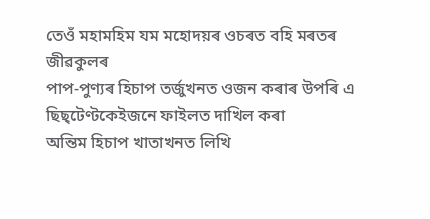তেওঁ মহামহিম যম মহোদয়ৰ ওচৰত বহি মৰতৰ জীৱকুলৰ
পাপ-পুণ্যৰ হিচাপ তৰ্জুখনত ওজন কৰাৰ উপৰি এ
ছিছ্‌টেণ্টকেইজনে ফাইলত দাখিল কৰা
অন্তিম হিচাপ খাতাখনত লিখি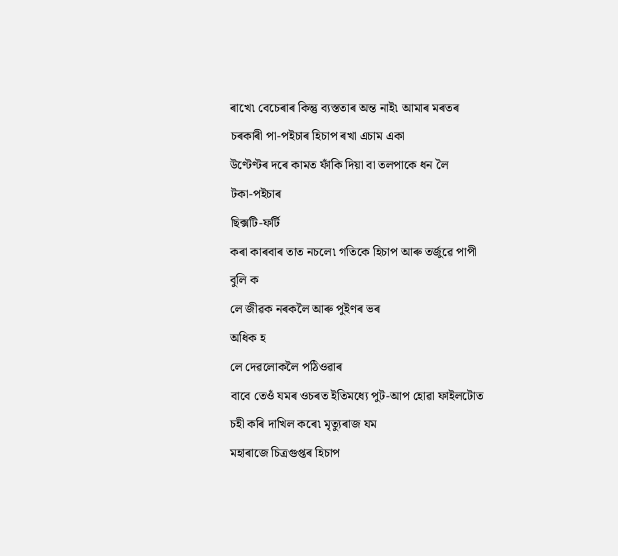ৰাখে৷ বেচেৰাৰ কিন্তু ব্যস্ততাৰ অন্ত নাই৷ আমাৰ মৰতৰ
চৰকাৰী পা-পইচাৰ হিচাপ ৰখা এচাম একা
উণ্টেণ্টৰ দৰে কামত ফাঁকি দিয়া বা তলপাকে ধন লৈ
টকা-পইচাৰ
ছিক্সটি-ফৰ্টি
কৰা কাৰবাৰ তাত নচলে৷ গতিকে হিচাপ আৰু তৰ্জুৱে পাপী বুলি ক
লে জীৱক নৰকলৈ আৰু পুইণৰ ভৰ
অধিক হ
লে দেৱলোকলৈ পঠিওৱাৰ
বাবে তেওঁ যমৰ ওচৰত ইতিমধ্যে পুট-আপ হোৱা ফাইলটোত চহী কৰি দাখিল কৰে৷ মৃত্যুৰাজ যম
মহাৰাজে চিত্ৰগুপ্তৰ হিচাপ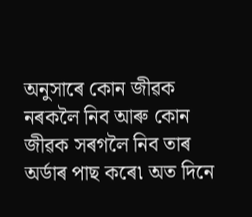অনুসাৰে কোন জীৱক নৰকলৈ নিব আৰু কোন জীৱক সৰগলৈ নিব তাৰ
অৰ্ডাৰ পাছ কৰে৷ অত দিনে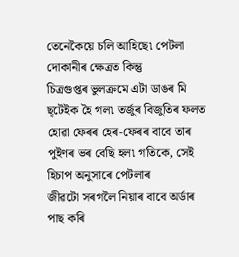তেনেকৈয়ে চলি আহিছে৷ পেটলা দোকানীৰ ক্ষেত্ৰত কিন্তু
চিত্ৰগুপ্তৰ ভুলক্ৰমে এটা ডাঙৰ মি
ছ্‌টেইক হৈ গল৷ তৰ্জুৰ বিজুতিৰ ফলত হোৱা ফেৰৰ হেৰ-ফেৰৰ বাবে তাৰ পুইণৰ ভৰ বেছি হল৷ গতিকে, সেই হিচাপ অনুসাৰে পেটলাৰ
জীৱটো সৰগলৈ নিয়াৰ বাবে অৰ্ডাৰ পাছ কৰি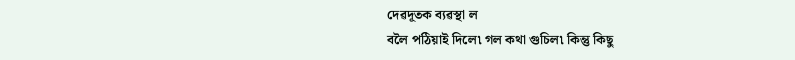দেৱদূতক ব্যৱস্থা ল
বলৈ পঠিয়াই দিলে৷ গল কথা গুচিল৷ কিন্তু কিছু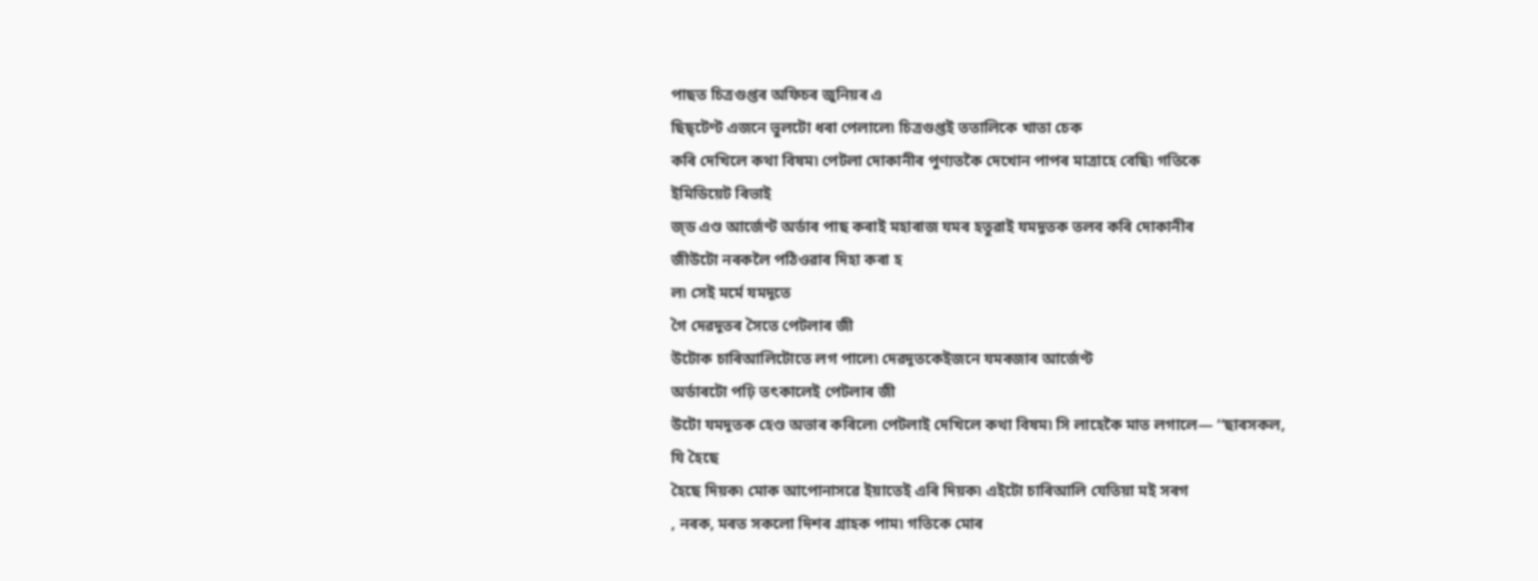পাছত চিত্ৰগুপ্তৰ অফিচৰ জুনিয়ৰ এ
ছি‍ছ্‌টেণ্ট এজনে ভুলটো ধৰা পেলালে৷ চিত্ৰগুপ্তই ততালিকে খাতা চেক
কৰি দেখিলে কথা বিষম৷ পেটলা দোকানীৰ পুণ্যতকৈ দেখোন পাপৰ মাত্ৰাহে বেছি৷ গতিকে
ইমিডিয়েট ৰিভাই
জ্‌ড এণ্ড আৰ্জেণ্ট অৰ্ডাৰ পাছ কৰাই মহাৰাজ যমৰ হতুৱাই যমদূতক তলব কৰি দোকানীৰ
জীউটো নৰকলৈ পঠিওৱাৰ দিহা কৰা হ
ল৷ সেই মৰ্মে যমদূতে
গৈ দেৱদূতৰ সৈতে পেটলাৰ জী
উটোক চাৰিআলিটোতে লগ পালে৷ দেৱদূতকেইজনে যমৰজাৰ আৰ্জেণ্ট
অৰ্ডাৰটো পঢ়ি তৎকালেই পেটলাৰ জী
উটো যমদূতক হেণ্ড অভাৰ কৰিলে৷ পেটলাই দেখিলে কথা বিষম৷ সি লাহেকৈ মাত লগালে— ‘‘ছাৰসকল,
যি হৈছে
হৈছে দিয়ক৷ মোক আপোনাসৱে ইয়াতেই এৰি দিয়ক৷ এইটো চাৰিআলি যেতিয়া মই সৰগ
, নৰক, মৰত সকলো দিশৰ গ্ৰাহক পাম৷ গতিকে মোৰ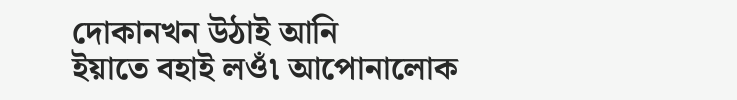দোকানখন উঠাই আনি
ইয়াতে বহাই লওঁ৷ আপোনালোক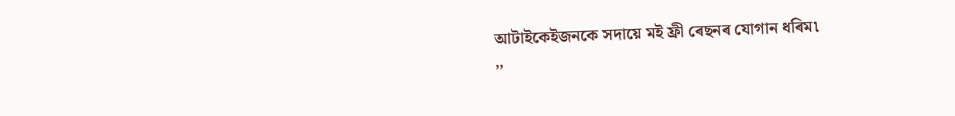আটাইকেইজনকে সদায়ে মই ফ্ৰী ৰেছনৰ যোগান ধৰিম৷
’’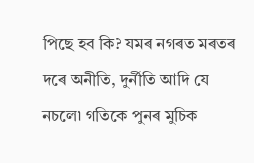পিছে হব কি? যমৰ নগৰত মৰতৰ দৰে অনীতি, দুৰ্নীতি আদি যে নচলে৷ গতিকে পুনৰ মুচিক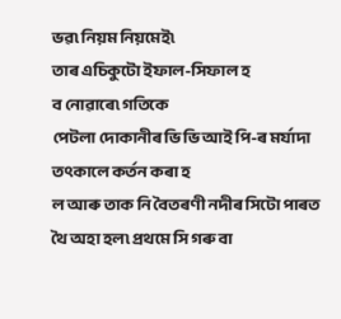ভৱ৷ নিয়ম নিয়মেই৷
তাৰ এচিকুটো ইফাল-সিফাল হ
ব নোৱাৰে৷ গতিকে
পেটলা দোকানীৰ ভি ভি আই পি-ৰ মৰ্যাদা তৎকালে কৰ্তন কৰা হ
ল আৰু তাক নি বৈতৰণী নদীৰ সিটো পাৰত থৈ অহা হল৷ প্ৰথমে সি গৰু বা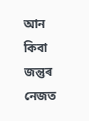আন কিবা
জন্তুৰ নেজত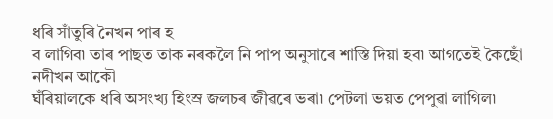ধৰি সাঁতুৰি নৈখন পাৰ হ
ব লাগিব৷ তাৰ পাছত তাক নৰকলৈ নি পাপ অনুসাৰে শাস্তি দিয়া হব৷ আগতেই কৈছোঁ নদীখন আকৌ
ঘঁৰিয়ালকে ধৰি অসংখ্য হিংস্ৰ জলচৰ জীৱৰে ভৰা৷ পেটলা ভয়ত পেপুৱা লাগিল৷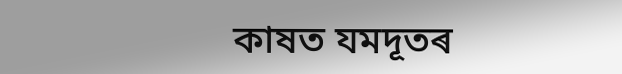কাষত যমদূতৰ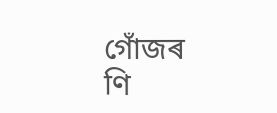গোঁজৰ
ণি